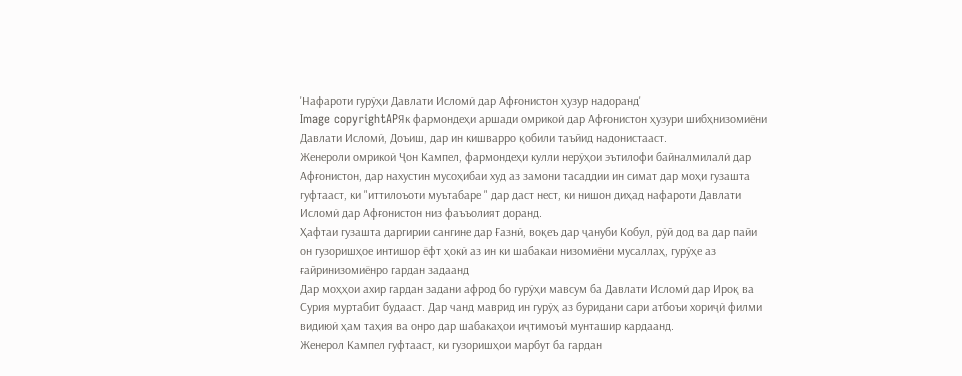'Нафароти гурӯҳи Давлати Исломӣ дар Афғонистон ҳузур надоранд'
Image copyrightAPЯк фармондеҳи аршади омрикоӣ дар Афғонистон ҳузури шибҳнизомиёни Давлати Исломӣ, Доъиш, дар ин кишварро қобили таъйид надонистааст.
Женероли омрикоӣ Ҷон Кампел, фармондеҳи кулли нерӯҳои эътилофи байналмилалӣ дар Афғонистон, дар нахустин мусоҳибаи худ аз замони тасаддии ин симат дар моҳи гузашта гуфтааст, ки "иттилоъоти муътабаре " дар даст нест, ки нишон диҳад нафароти Давлати Исломӣ дар Афғонистон низ фаъъолият доранд.
Ҳафтаи гузашта даргирии сангине дар Ғазнӣ, воқеъ дар ҷануби Кобул, рӯй дод ва дар пайи он гузоришҳое интишор ёфт ҳокӣ аз ин ки шабакаи низомиёни мусаллаҳ, гурӯҳе аз ғайринизомиёнро гардан задаанд
Дар моҳҳои ахир гардан задани афрод бо гурӯҳи мавсум ба Давлати Исломӣ дар Ироқ ва Сурия муртабит будааст. Дар чанд маврид ин гурӯҳ аз буридани сари атбоъи хориҷӣ филми видиюӣ ҳам таҳия ва онро дар шабакаҳои иҷтимоъӣ мунташир кардаанд.
Женерол Кампел гуфтааст, ки гузоришҳои марбут ба гардан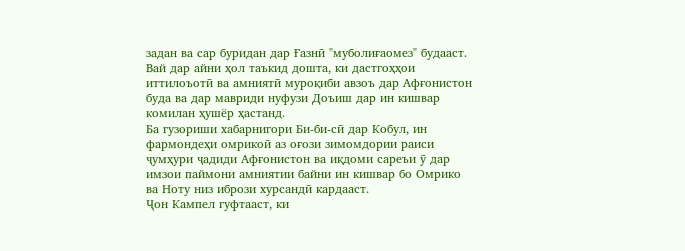задан ва сар буридан дар Ғазнӣ "муболиғаомез" будааст.
Вай дар айни ҳол таъкид дошта, ки дастгоҳҳои иттилоъотӣ ва амниятӣ муроқиби авзоъ дар Афғонистон буда ва дар мавриди нуфузи Доъиш дар ин кишвар комилан ҳушёр ҳастанд.
Ба гузориши хабарнигори Би-би-сӣ дар Кобул, ин фармондеҳи омрикоӣ аз оғози зимомдории раиси ҷумҳури ҷадиди Афғонистон ва иқдоми сареъи ӯ дар имзои паймони амниятии байни ин кишвар бо Омрико ва Ноту низ ибрози хурсандӣ кардааст.
Ҷон Кампел гуфтааст, ки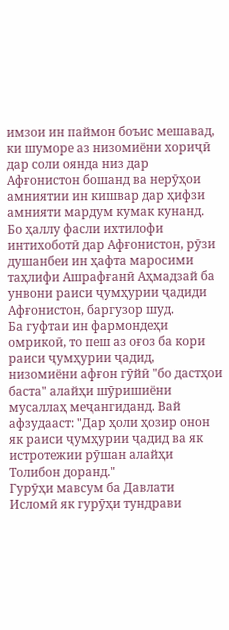имзои ин паймон боъис мешавад, ки шуморе аз низомиёни хориҷӣ дар соли оянда низ дар Афғонистон бошанд ва нерӯҳои амниятии ин кишвар дар ҳифзи амнияти мардум кумак кунанд.
Бо ҳаллу фасли ихтилофи интихоботӣ дар Афғонистон, рӯзи душанбеи ин ҳафта маросими таҳлифи Ашрафғанӣ Аҳмадзай ба унвони раиси ҷумҳурии ҷадиди Афғонистон, баргузор шуд.
Ба гуфтаи ин фармондеҳи омрикоӣ, то пеш аз оғоз ба кори раиси ҷумҳурии ҷадид, низомиёни афғон гӯйӣ "бо дастҳои баста" алайҳи шӯришиёни мусаллаҳ меҷангиданд. Вай афзудааст: "Дар ҳоли ҳозир онон як раиси ҷумҳурии ҷадид ва як истротежии рӯшан алайҳи Толибон доранд."
Гурӯҳи мавсум ба Давлати Исломӣ як гурӯҳи тундрави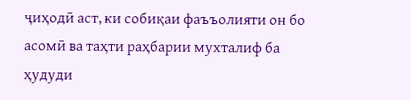ҷиҳодӣ аст, ки собиқаи фаъъолияти он бо асомӣ ва таҳти раҳбарии мухталиф ба ҳудуди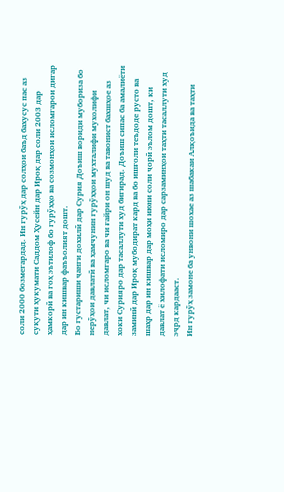соли 2000 бозмегардад. Ин гурӯҳ дар солҳои баъд бахусус пас аз суқути ҳукумати Саддом Ҳусейн дар Ироқ дар соли 2003 дар ҳамкорӣ ва гоҳ эътилоф бо гурӯҳҳо ва созмонҳои исломгарои дигар дар ин кишвар фаъъолият дошт.
Бо густариши ҷанги дохилӣ дар Сурия Доъиш вориди мубориза бо нерӯҳои давлатӣ ва ҳамчунин гурӯҳҳои мухталифи мухолифи давлат, чи исломгаро ва чи ғайри он шуд ва тавонист бахшҳое аз хоки Сурияро дар тасаллути худ бигирад. Доъиш сипас ба амалиёти заминӣ дар Ироқ мубодират кард ва бо ишғоли теъдоде русто ва шаҳр дар ин кишвар дар моҳи июни соли ҷорӣ эълом дошт, ки давлат ё хилофати исломиро дар сарзаминҳои таҳти тасаллути худ эҷрд кардааст.
Ин гурӯҳ замоне ба унвони шохае аз шабакаи Алқоъида ва таҳти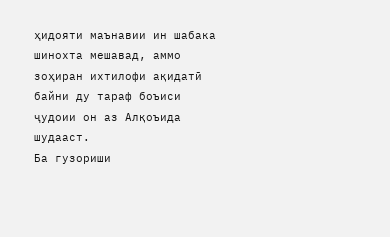ҳидояти маънавии ин шабака шинохта мешавад, аммо зоҳиран ихтилофи ақидатӣ байни ду тараф боъиси ҷудоии он аз Алқоъида шудааст.
Ба гузориши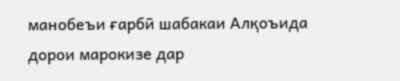манобеъи ғарбӣ шабакаи Алқоъида дорои марокизе дар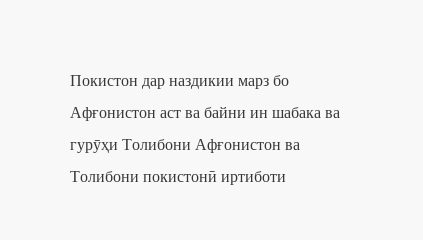Покистон дар наздикии марз бо Афғонистон аст ва байни ин шабака ва гурӯҳи Толибони Афғонистон ва Толибони покистонӣ иртиботи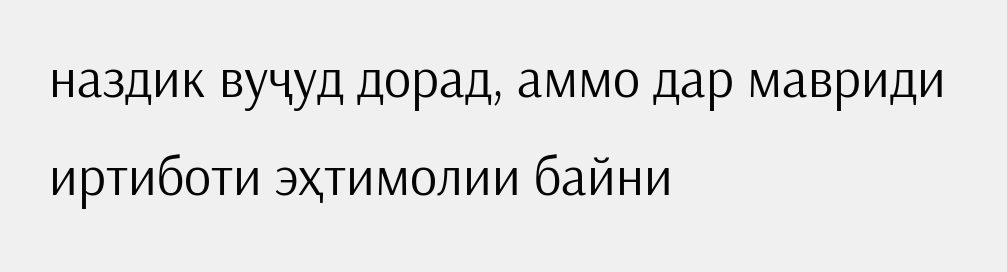наздик вуҷуд дорад, аммо дар мавриди иртиботи эҳтимолии байни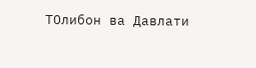ТОлибон ва Давлати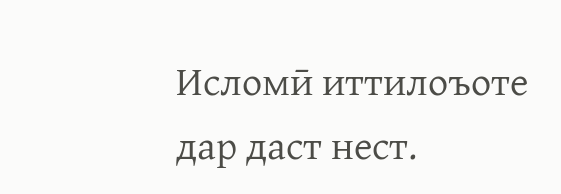Исломӣ иттилоъоте дар даст нест.